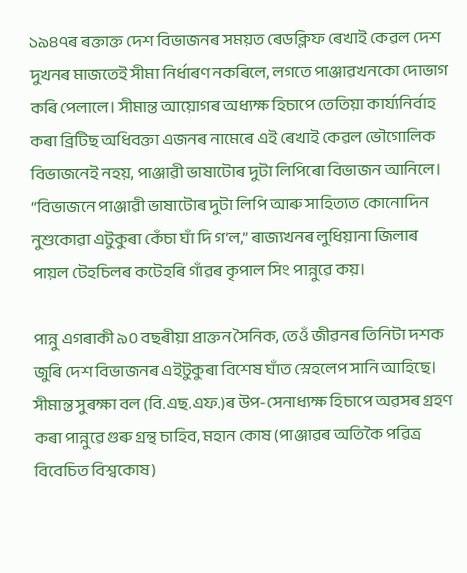১৯৪৭ৰ ৰক্তাক্ত দেশ বিভাজনৰ সময়ত ৰেডক্লিফ ৰেখাই কেৱল দেশ দুখনৰ মাজতেই সীমা নিৰ্ধাৰণ নকৰিলে, লগতে পাঞ্জাৱখনকো দোভাগ কৰি পেলালে। সীমান্ত আয়োগৰ অধ্যক্ষ হিচাপে তেতিয়া কাৰ্য্যনিৰ্বাহ কৰা ব্ৰিটিছ অধিবক্তা এজনৰ নামেৰে এই ৰেখাই কেৱল ভৌগোলিক বিভাজনেই নহয়, পাঞ্জাৱী ভাষাটোৰ দুটা লিপিৰো বিভাজন আনিলে। “বিভাজনে পাঞ্জাৱী ভাষাটোৰ দুটা লিপি আৰু সাহিত্যত কোনোদিন নুশুকোৱা এটুকুৰা কেঁচা ঘাঁ দি গ’ল,” ৰাজ্যখনৰ লুধিয়ানা জিলাৰ পায়ল টেহচিলৰ কটেহৰি গাঁৱৰ কৃপাল সিং পান্নুৱে কয়।

পান্নু এগৰাকী ৯০ বছৰীয়া প্ৰাক্তন সৈনিক, তেওঁ জীৱনৰ তিনিটা দশক জুৰি দেশ বিভাজনৰ এইটুকুৰা বিশেষ ঘাঁত স্নেহলেপ সানি আহিছে। সীমান্ত সুৰক্ষা বল (বি.এছ.এফ.)ৰ উপ-সেনাধ্যক্ষ হিচাপে অৱসৰ গ্ৰহণ কৰা পান্নুৱে গুৰু গ্ৰন্থ চাহিব, মহান কোষ (পাঞ্জাৱৰ অতিকৈ পৱিত্ৰ বিবেচিত বিশ্বকোষ)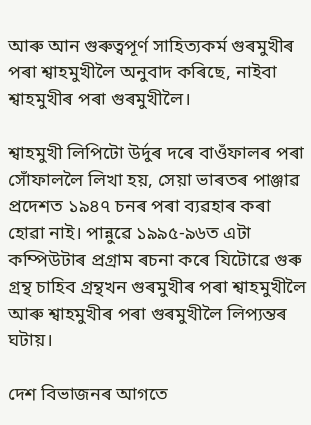আৰু আন গুৰুত্বপূৰ্ণ সাহিত্যকৰ্ম গুৰমুখীৰ পৰা শ্বাহমুখীলৈ অনুবাদ কৰিছে, নাইবা শ্বাহমুখীৰ পৰা গুৰমুখীলৈ।

শ্বাহমুখী লিপিটো উৰ্দুৰ দৰে বাওঁফালৰ পৰা সোঁফাললৈ লিখা হয়, সেয়া ভাৰতৰ পাঞ্জাৱ প্ৰদেশত ১৯৪৭ চনৰ পৰা ব্যৱহাৰ কৰা হোৱা নাই। পান্নুৱে ১৯৯৫-৯৬ত এটা কম্পিউটাৰ প্ৰগ্ৰাম ৰচনা কৰে যিটোৱে গুৰু গ্ৰন্থ চাহিব গ্ৰন্থখন গুৰমুখীৰ পৰা শ্বাহমুখীলৈ আৰু শ্বাহমুখীৰ পৰা গুৰমুখীলৈ লিপ্যন্তৰ ঘটায়।

দেশ বিভাজনৰ আগতে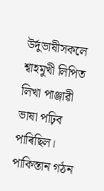উৰ্দুভাষীসকলে শ্বাহমুখী লিপিত লিখা পাঞ্জাৱী ভাষা পঢ়িব পাৰিছিল। পাকিস্তান গঠন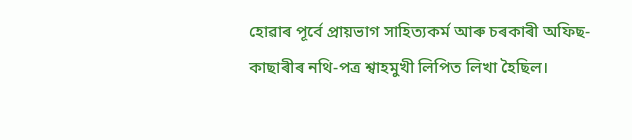হোৱাৰ পূৰ্বে প্ৰায়ভাগ সাহিত্যকৰ্ম আৰু চৰকাৰী অফিছ-কাছাৰীৰ নথি-পত্ৰ শ্বাহমুখী লিপিত লিখা হৈছিল।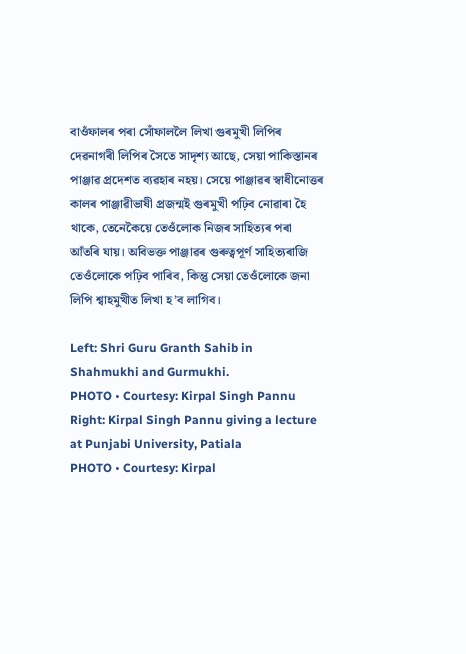বাওঁফালৰ পৰা সোঁফাললৈ লিখা গুৰমুখী লিপিৰ দেৱনাগৰী লিপিৰ সৈতে সাদৃশ্য আছে, সেয়া পাকিস্তানৰ পাঞ্জাৱ প্ৰদেশত ব্যৱহাৰ নহয়। সেয়ে পাঞ্জাৱৰ স্বাধীনোত্তৰ কালৰ পাঞ্জাৱীভাষী প্ৰজন্মই গুৰমুখী পঢ়িব নোৱাৰা হৈ থাকে, তেনেকৈয়ে তেওঁলোক নিজৰ সাহিত্যৰ পৰা আঁতৰি যায়। অবিভক্ত পাঞ্জাৱৰ গুৰুত্বপূৰ্ণ সাহিত্যৰাজি তেওঁলোকে পঢ়িব পাৰিব, কিন্তু সেয়া তেওঁলোকে জনা লিপি শ্বাহমুখীত লিখা হ’ব লাগিব।

Left: Shri Guru Granth Sahib in Shahmukhi and Gurmukhi.
PHOTO • Courtesy: Kirpal Singh Pannu
Right: Kirpal Singh Pannu giving a lecture at Punjabi University, Patiala
PHOTO • Courtesy: Kirpal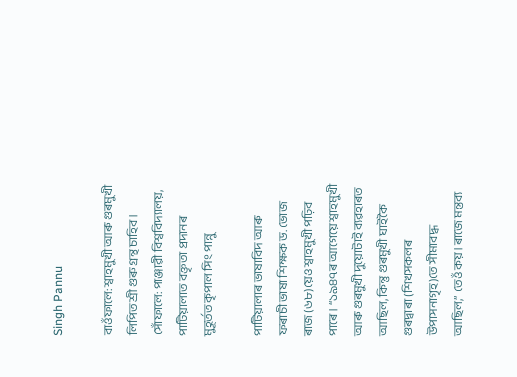Singh Pannu

বাওঁফালে: শ্বাহমুখী আৰু গুৰমুখী লিপিত শ্ৰী গুৰু গ্ৰন্থ চাহিব। সোঁফালে: পাঞ্জাৱী বিশ্ববিদ্যালয়, পাটিয়ালাত বক্তৃতা প্ৰদানৰ মুহূৰ্তত কৃপাল সিং পান্নু

পাটিয়ালাৰ ভাষাবিদ আৰু ফৰাচী ভাষা শিক্ষক ড. ভোজ ৰাজ (৬৮)য়েও শ্বাহমুখী পঢ়িব পাৰে। “১৯৪৭ৰ আগেয়ে শ্বাহমুখী আৰু গুৰমুখী দুয়োটাই ব্যৱহাৰত আছিল, কিন্তু গুৰমুখী ঘাইকৈ গুৰদ্বাৰা (শিখসকলৰ উপাসনাগৃহ)তে সীমাবদ্ধ আছিল,” তেওঁ কয়। ৰাজে মন্তব্য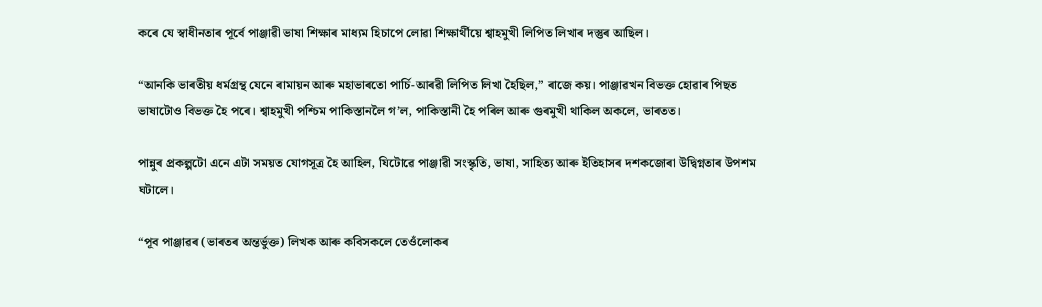কৰে যে স্বাধীনতাৰ পূৰ্বে পাঞ্জাৱী ভাষা শিক্ষাৰ মাধ্যম হিচাপে লোৱা শিক্ষাৰ্থীয়ে শ্বাহমুখী লিপিত লিখাৰ দস্তুৰ আছিল।

“আনকি ভাৰতীয় ধৰ্মগ্ৰন্থ যেনে ৰামায়ন আৰু মহাভাৰতো পাৰ্চি-আৰৱী লিপিত লিখা হৈছিল,” ৰাজে কয়। পাঞ্জাৱখন বিভক্ত হোৱাৰ পিছত ভাষাটোও বিভক্ত হৈ পৰে। শ্বাহমুখী পশ্চিম পাকিস্তানলৈ গ’ল, পাকিস্তানী হৈ পৰিল আৰু গুৰমুখী থাকিল অকলে, ভাৰতত।

পান্নুৰ প্ৰকল্পটো এনে এটা সময়ত যোগসূত্ৰ হৈ আহিল, যিটোৱে পাঞ্জাৱী সংস্কৃতি, ভাষা, সাহিত্য আৰু ইতিহাসৰ দশকজোৰা উদ্বিগ্নতাৰ উপশম ঘটালে।

“পূব পাঞ্জাৱৰ (ভাৰতৰ অন্তৰ্ভুক্ত) লিখক আৰু কবিসকলে তেওঁলোকৰ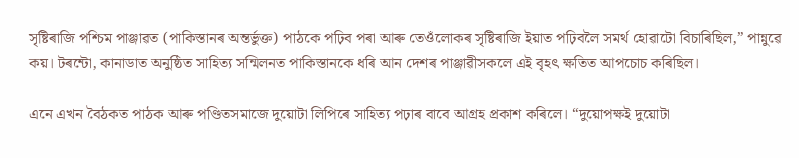সৃষ্টিৰাজি পশ্চিম পাঞ্জাৱত (পাকিস্তানৰ অন্তৰ্ভুক্ত) পাঠকে পঢ়িব পৰা আৰু তেওঁলোকৰ সৃষ্টিৰাজি ইয়াত পঢ়িবলৈ সমৰ্থ হোৱাটো বিচাৰিছিল,” পান্নুৱে কয়। টৰন্টো, কানাডাত অনুষ্ঠিত সাহিত্য সন্মিলনত পাকিস্তানকে ধৰি আন দেশৰ পাঞ্জাৱীসকলে এই বৃহৎ ক্ষতিত আপচোচ কৰিছিল।

এনে এখন বৈঠকত পাঠক আৰু পণ্ডিতসমাজে দুয়োটা লিপিৰে সাহিত্য পঢ়াৰ বাবে আগ্ৰহ প্ৰকাশ কৰিলে। “দুয়োপক্ষই দুয়োটা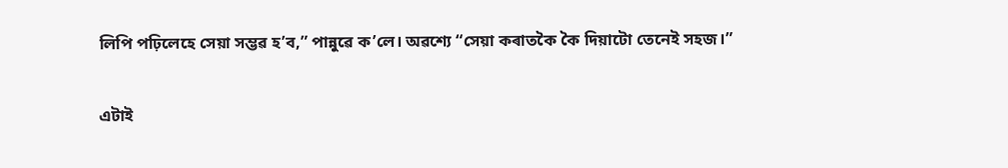লিপি পঢ়িলেহে সেয়া সম্ভৱ হ’ব,” পান্নুৱে ক’লে। অৱশ্যে “সেয়া কৰাতকৈ কৈ দিয়াটো তেনেই সহজ।”

এটাই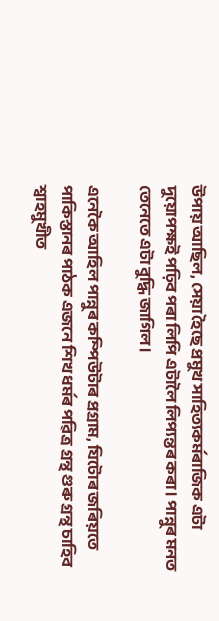উপায় আছিল, সেয়া হৈছে প্ৰমুখ সাহিত্যকৰ্মৰাজিক এটা দুয়োপক্ষই পঢ়িব পৰা লিপি এটালৈ লিপ্যন্তৰ কৰা। পান্নুৰ মনত তেনেতে এটা বুদ্ধি জাগিল।

এনেকৈ আহিল পান্নুৰ কম্পিউটাৰ প্ৰগ্ৰাম, যিটোৰ জৰিয়তে পাকিস্তানৰ পাঠক এজনে শিখ ধৰ্মৰ পৱিত্ৰ গ্ৰন্থ গুৰু গ্ৰন্থ চাহিব শ্বাহমুখীত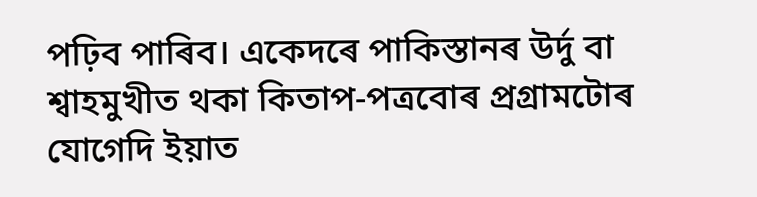পঢ়িব পাৰিব। একেদৰে পাকিস্তানৰ উৰ্দু বা শ্বাহমুখীত থকা কিতাপ-পত্ৰবোৰ প্ৰগ্ৰামটোৰ যোগেদি ইয়াত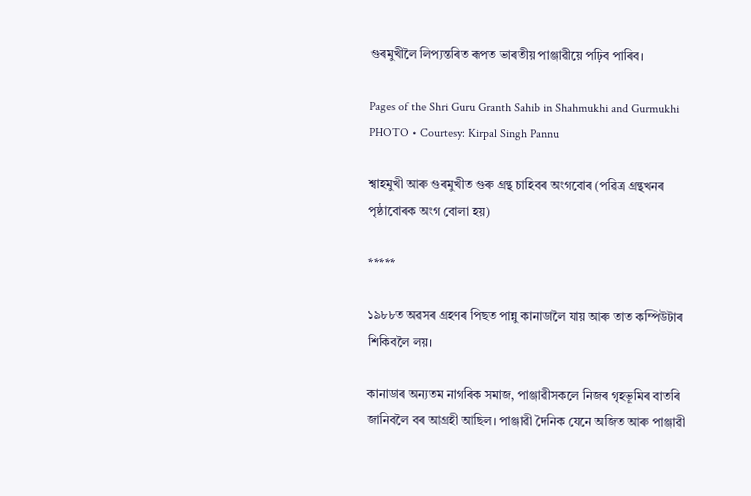গুৰমুখীলৈ লিপ্যন্তৰিত ৰূপত ভাৰতীয় পাঞ্জাৱীয়ে পঢ়িব পাৰিব।

Pages of the Shri Guru Granth Sahib in Shahmukhi and Gurmukhi
PHOTO • Courtesy: Kirpal Singh Pannu

শ্বাহমুখী আৰু গুৰমুখীত গুৰু গ্ৰন্থ চাহিবৰ অংগবোৰ (পৱিত্ৰ গ্ৰন্থখনৰ পৃষ্ঠাবোৰক অংগ বোলা হয়)

*****

১৯৮৮ত অৱসৰ গ্ৰহণৰ পিছত পান্নু কানাডালৈ যায় আৰু তাত কম্পিউটাৰ শিকিবলৈ লয়।

কানাডাৰ অন্যতম নাগৰিক সমাজ, পাঞ্জাৱীসকলে নিজৰ গৃহভূমিৰ বাতৰি জানিবলৈ বৰ আগ্ৰহী আছিল। পাঞ্জাৱী দৈনিক যেনে অজিত আৰু পাঞ্জাৱী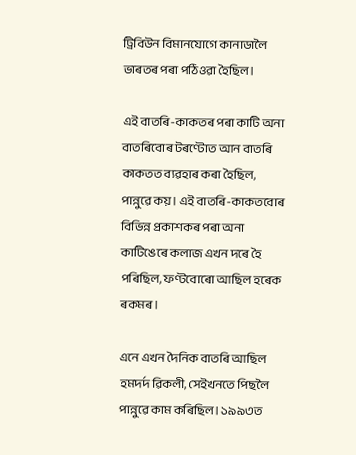ট্ৰিবিউন বিমানযোগে কানাডালৈ ভাৰতৰ পৰা পঠিওৱা হৈছিল।

এই বাতৰি-কাকতৰ পৰা কাটি অনা বাতৰিবোৰ টৰণ্টোত আন বাতৰি কাকতত ব্যৱহাৰ কৰা হৈছিল, পান্নুৱে কয়। এই বাতৰি-কাকতবোৰ বিভিন্ন প্ৰকাশকৰ পৰা অনা কাটিঙেৰে কলাজ এখন দৰে হৈ পৰিছিল, ফণ্টবোৰো আছিল হৰেক ৰকমৰ।

এনে এখন দৈনিক বাতৰি আছিল হমদৰ্দ ৱিকলী, সেইখনতে পিছলৈ পান্নুৱে কাম কৰিছিল। ১৯৯৩ত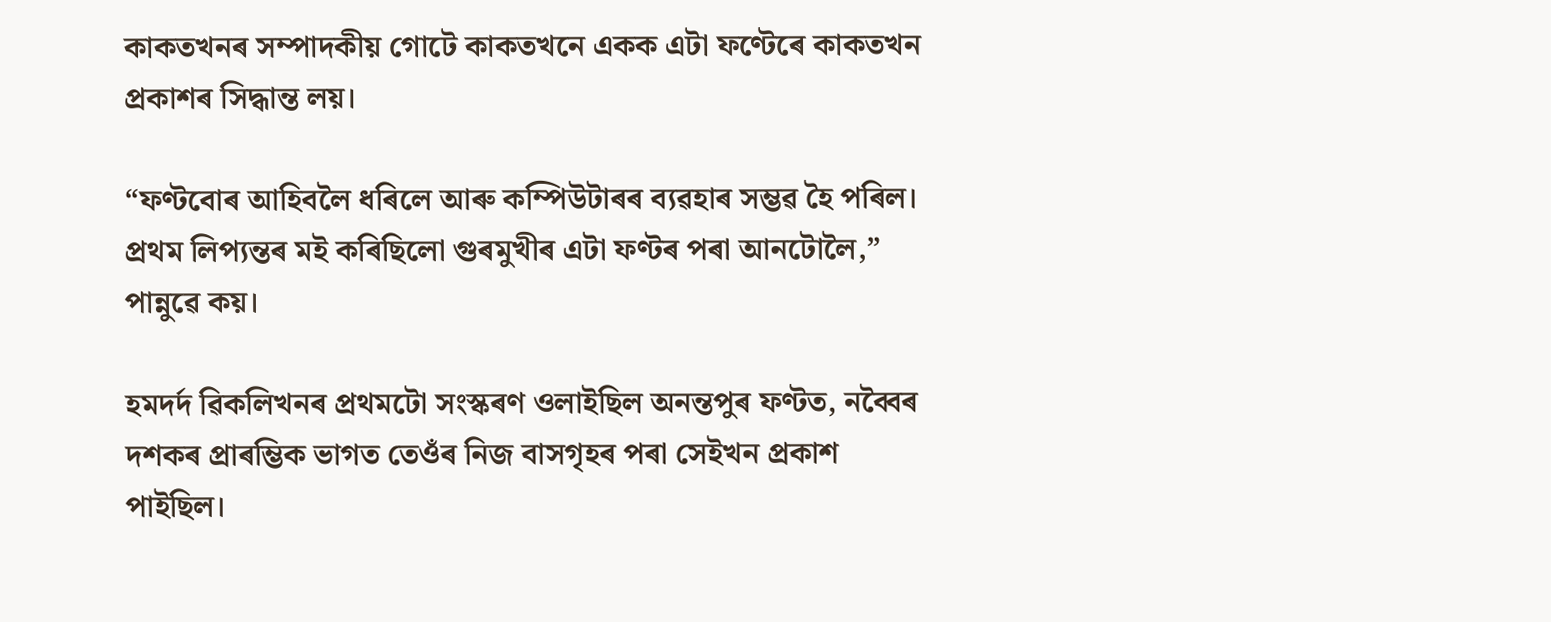কাকতখনৰ সম্পাদকীয় গোটে কাকতখনে একক এটা ফণ্টেৰে কাকতখন প্ৰকাশৰ সিদ্ধান্ত লয়।

“ফণ্টবোৰ আহিবলৈ ধৰিলে আৰু কম্পিউটাৰৰ ব্যৱহাৰ সম্ভৱ হৈ পৰিল। প্ৰথম লিপ্যন্তৰ মই কৰিছিলো গুৰমুখীৰ এটা ফণ্টৰ পৰা আনটোলৈ,” পান্নুৱে কয়।

হমদৰ্দ ৱিকলিখনৰ প্ৰথমটো সংস্কৰণ ওলাইছিল অনন্তপুৰ ফণ্টত, নব্বৈৰ দশকৰ প্ৰাৰম্ভিক ভাগত তেওঁৰ নিজ বাসগৃহৰ পৰা সেইখন প্ৰকাশ পাইছিল।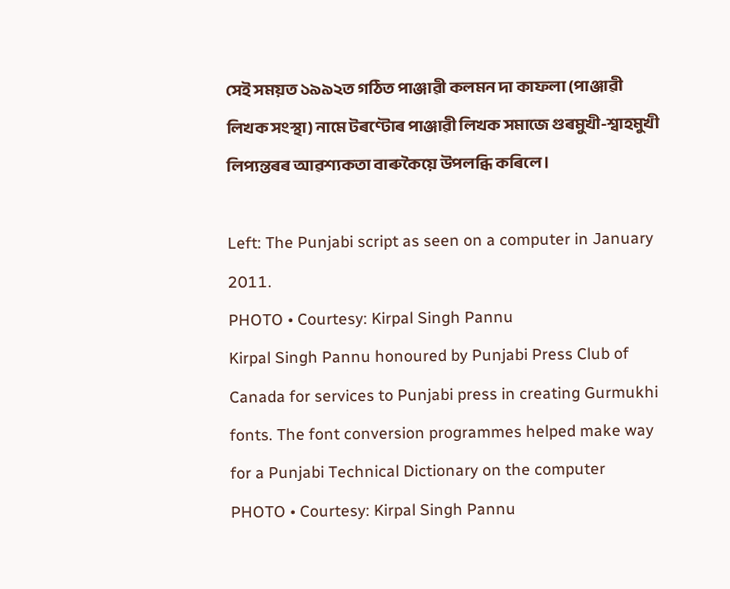সেই সময়ত ১৯৯২ত গঠিত পাঞ্জাৱী কলমন দা কাফলা (পাঞ্জাৱী লিখক সংস্থা) নামে টৰণ্টোৰ পাঞ্জাৱী লিখক সমাজে গুৰমুখী-শ্বাহমুখী লিপ্যন্তৰৰ আৱশ্যকতা বাৰুকৈয়ে উপলব্ধি কৰিলে।

Left: The Punjabi script as seen on a computer in January 2011.
PHOTO • Courtesy: Kirpal Singh Pannu
Kirpal Singh Pannu honoured by Punjabi Press Club of Canada for services to Punjabi press in creating Gurmukhi fonts. The font conversion programmes helped make way for a Punjabi Technical Dictionary on the computer
PHOTO • Courtesy: Kirpal Singh Pannu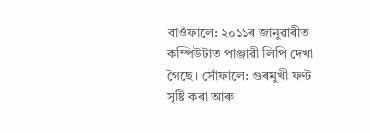বাওঁফালে: ২০১১ৰ জানুৱাৰীত কম্পিউটাত পাঞ্জাৱী লিপি দেখা গৈছে। সোঁফালে: গুৰমুখী ফণ্ট সৃষ্টি কৰা আৰু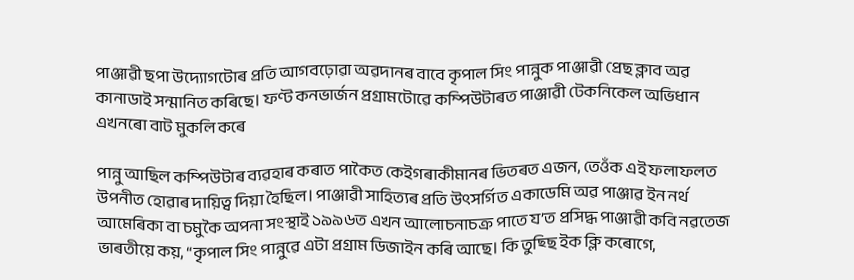পাঞ্জাৱী ছপা উদ্যোগটোৰ প্ৰতি আগবঢ়োৱা অৱদানৰ বাবে কৃপাল সিং পান্নুক পাঞ্জাৱী প্ৰেছ ক্লাব অৱ কানাডাই সন্মানিত কৰিছে। ফণ্ট কনভাৰ্জন প্ৰগ্ৰামটোৱে কম্পিউটাৰত পাঞ্জাৱী টেকনিকেল অভিধান এখনৰো বাট মুকলি কৰে

পান্নু আছিল কম্পিউটাৰ ব্যৱহাৰ কৰাত পাকৈত কেইগৰাকীমানৰ ভিতৰত এজন, তেওঁক এই ফলাফলত উপনীত হোৱাৰ দায়িত্ব দিয়া হৈছিল। পাঞ্জাৱী সাহিত্যৰ প্ৰতি উৎসৰ্গিত একাডেমি অৱ পাঞ্জাৱ ইন নৰ্থ আমেৰিকা বা চমুকৈ অপনা সংস্থাই ১৯৯৬ত এখন আলোচনাচক্ৰ পাতে য’ত প্ৰসিদ্ধ পাঞ্জাৱী কবি নৱতেজ ভাৰতীয়ে কয়, “কৃপাল সিং পান্নুৱে এটা প্ৰগ্ৰাম ডিজাইন কৰি আছে। কি তুছ্ছি ইক ক্লি কৰোগে,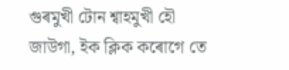গুৰমুখী টোন শ্বাহমুখী হৌ জাউগা, ইক ক্লিক কৰোগে তে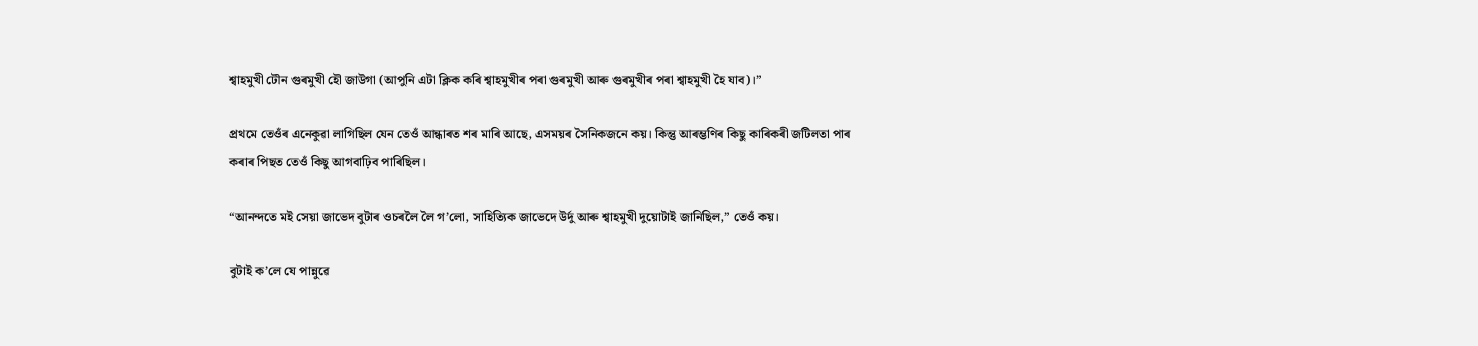শ্বাহমুখী টৌন গুৰমুখী হৌ জাউগা (আপুনি এটা ক্লিক কৰি শ্বাহমুখীৰ পৰা গুৰমুখী আৰু গুৰমুখীৰ পৰা শ্বাহমুখী হৈ যাব)।”

প্ৰথমে তেওঁৰ এনেকুৱা লাগিছিল যেন তেওঁ আন্ধাৰত শৰ মাৰি আছে, এসময়ৰ সৈনিকজনে কয়। কিন্তু আৰম্ভণিৰ কিছু কাৰিকৰী জটিলতা পাৰ কৰাৰ পিছত তেওঁ কিছু আগবাঢ়িব পাৰিছিল।

“আনন্দতে মই সেয়া জাভেদ বুটাৰ ওচৰলৈ লৈ গ’লো, সাহিত্যিক জাভেদে উৰ্দু আৰু শ্বাহমুখী দুয়োটাই জানিছিল,” তেওঁ কয়।

বুটাই ক’লে যে পান্নুৱে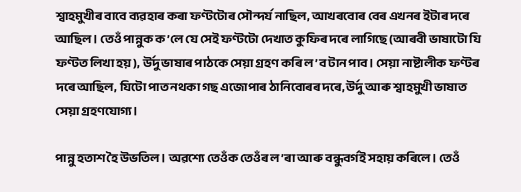শ্বাহমুখীৰ বাবে ব্যৱহাৰ কৰা ফণ্টটোৰ সৌন্দৰ্য নাছিল, আখৰবোৰ বেৰ এখনৰ ইটাৰ দৰে আছিল। তেওঁ পান্নুক ক’লে যে সেই ফণ্টটো দেখাত কুফিৰ দৰে লাগিছে (আৰবী ভাষাটো যি ফণ্টত লিখা হয়), উৰ্দু ভাষাৰ পাঠকে সেয়া গ্ৰহণ কৰি ল’ব টান পাব। সেয়া নাষ্টালীক ফণ্টৰ দৰে আছিল, যিটো পাত নথকা গছ এজোপাৰ ঠানিবোৰৰ দৰে, উৰ্দু আৰু শ্বাহমুখী ভাষাত সেয়া গ্ৰহণযোগ্য।

পান্নু হতাশ হৈ উভতিল। অৱশ্যে তেওঁক তেওঁৰ ল’ৰা আৰু বন্ধুবৰ্গই সহায় কৰিলে। তেওঁ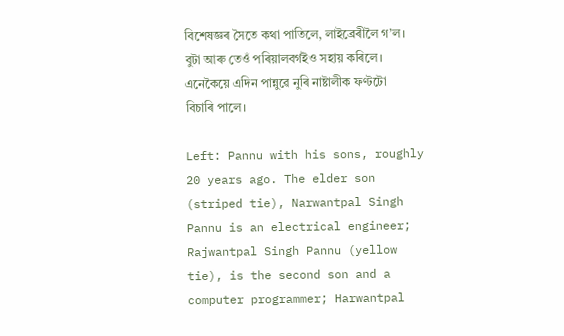বিশেষজ্ঞৰ সৈতে কথা পাতিলে, লাইব্ৰেৰীলৈ গ’ল। বুটা আৰু তেওঁ পৰিয়ালবৰ্গইও সহায় কৰিলে। এনেকৈয়ে এদিন পান্নুৱে নুৰি নাষ্টালীক ফণ্টটো বিচাৰি পালে।

Left: Pannu with his sons, roughly 20 years ago. The elder son (striped tie), Narwantpal Singh Pannu is an electrical engineer; Rajwantpal Singh Pannu (yellow tie), is the second son and a computer programmer; Harwantpal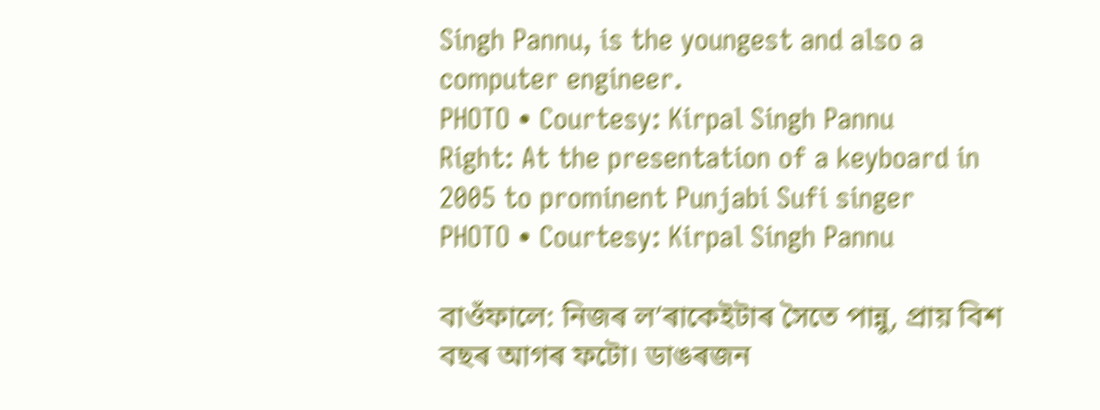Singh Pannu, is the youngest and also a computer engineer.
PHOTO • Courtesy: Kirpal Singh Pannu
Right: At the presentation of a keyboard in 2005 to prominent Punjabi Sufi singer
PHOTO • Courtesy: Kirpal Singh Pannu

বাওঁফালে: নিজৰ ল’ৰাকেইটাৰ সৈতে পান্নু, প্ৰায় বিশ বছৰ আগৰ ফটো। ডাঙৰজন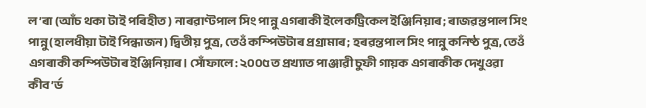ল’ৰা (আঁচ থকা টাই পৰিহীত) নাৰৱাণ্টপাল সিং পান্নু এগৰাকী ইলেকট্ৰিকেল ইঞ্জিনিয়াৰ; ৰাজৱন্তপাল সিং পান্নু (হালধীয়া টাই পিন্ধাজন) দ্বিতীয় পুত্ৰ, তেওঁ কম্পিউটাৰ প্ৰগ্ৰামাৰ; হৰৱন্তপাল সিং পান্নু কনিষ্ঠ পুত্ৰ, তেওঁ এগৰাকী কম্পিউটাৰ ইঞ্জিনিয়াৰ। সোঁফালে: ২০০৫ত প্ৰখ্যাত পাঞ্জাৱী চুফী গায়ক এগৰাকীক দেখুওৱা কীব’ৰ্ড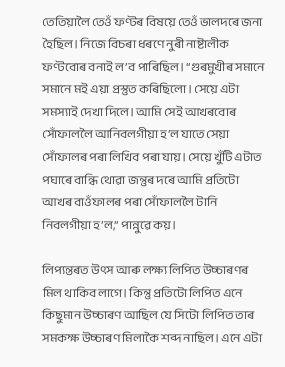তেতিয়ালৈ তেওঁ ফণ্টৰ বিষয়ে তেওঁ ভালদৰে জনা হৈছিল। নিজে বিচৰা ধৰণে নুৰী নাষ্টালীক ফণ্টবোৰ বনাই ল’ব পাৰিছিল। “গুৰমুখীৰ সমানে সমানে মই এয়া প্ৰস্তুত কৰিছিলো। সেয়ে এটা সমস্যাই দেখা দিলে। আমি সেই আখৰবোৰ সোঁফাললৈ আনিবলগীয়া হ’ল যাতে সেয়া সোঁফালৰ পৰা লিখিব পৰা যায়। সেয়ে খুঁটি এটাত পঘাৰে বান্ধি থোৱা জন্তুৰ দৰে আমি প্ৰতিটো আখৰ বাওঁফালৰ পৰা সোঁফাললৈ টানি নিবলগীয়া হ’ল,” পান্নুৱে কয়।

লিপ্যন্তৰত উৎস আৰু লক্ষ্য লিপিত উচ্চাৰণৰ মিল থাকিব লাগে। কিন্তু প্ৰতিটো লিপিত এনে কিছুমান উচ্চাৰণ আছিল যে সিটো লিপিত তাৰ সমকক্ষ উচ্চাৰণ মিলাকৈ শব্দ নাছিল। এনে এটা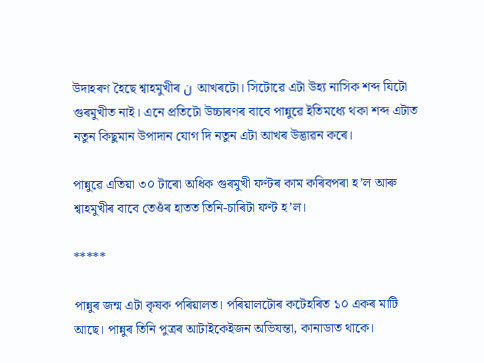উদাহৰণ হৈছে শ্বাহমুখীৰ ن আখৰটো। সিটোৱে এটা উহ্য নাসিক শব্দ যিটো গুৰমুখীত নাই। এনে প্ৰতিটো উচ্চাৰণৰ বাবে পান্নুৱে ইতিমধ্যে থকা শব্দ এটাত নতুন কিছুমান উপাদান যোগ দি নতুন এটা আখৰ উদ্ভাৱন কৰে।

পান্নুৱে এতিয়া ৩০ টাৰো অধিক গুৰমুখী ফণ্টৰ কাম কৰিবপৰা হ’ল আৰু শ্বাহমুখীৰ বাবে তেওঁৰ হাতত তিনি-চাৰিটা ফণ্ট হ’ল।

*****

পান্নুৰ জন্ম এটা কৃষক পৰিয়ালত। পৰিয়ালটোৰ কটেহৰিত ১০ একৰ মাটি আছে। পান্নুৰ তিনি পুত্ৰৰ আটাইকেইজন অভিযন্তা, কানাডাত থাকে।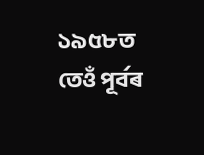১৯৫৮ত তেওঁ পূৰ্বৰ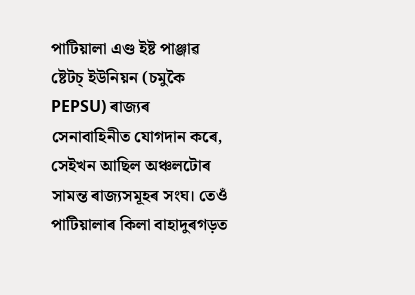পাটিয়ালা এণ্ড ইষ্ট পাঞ্জাৱ ষ্টেটচ্ ইউনিয়ন (চমুকৈ PEPSU) ৰাজ্যৰ সেনাবাহিনীত যোগদান কৰে, সেইখন আছিল অঞ্চলটোৰ সামন্ত ৰাজ্যসমূহৰ সংঘ। তেওঁ পাটিয়ালাৰ কিলা বাহাদুৰগড়ত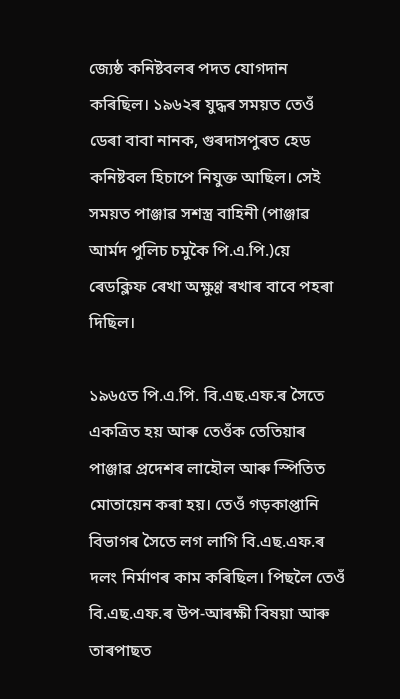জ্যেষ্ঠ কনিষ্টবলৰ পদত যোগদান কৰিছিল। ১৯৬২ৰ যুদ্ধৰ সময়ত তেওঁ ডেৰা বাবা নানক, গুৰদাসপুৰত হেড কনিষ্টবল হিচাপে নিযুক্ত আছিল। সেই সময়ত পাঞ্জাৱ সশস্ত্ৰ বাহিনী (পাঞ্জাৱ আৰ্মদ পুলিচ চমুকৈ পি.এ.পি.)য়ে ৰেডক্লিফ ৰেখা অক্ষুণ্ণ ৰখাৰ বাবে পহৰা দিছিল।

১৯৬৫ত পি.এ.পি. বি.এছ.এফ.ৰ সৈতে একত্ৰিত হয় আৰু তেওঁক তেতিয়াৰ পাঞ্জাৱ প্ৰদেশৰ লাহৌল আৰু স্পিতিত মোতায়েন কৰা হয়। তেওঁ গড়কাপ্তানি বিভাগৰ সৈতে লগ লাগি বি.এছ.এফ.ৰ দলং নিৰ্মাণৰ কাম কৰিছিল। পিছলৈ তেওঁ বি.এছ.এফ.ৰ উপ-আৰক্ষী বিষয়া আৰু তাৰপাছত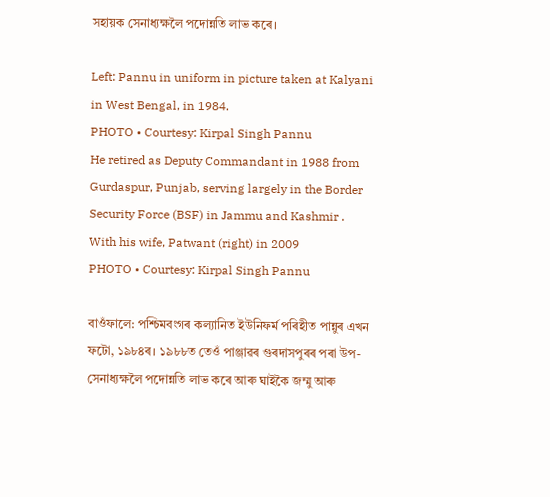সহায়ক সেনাধ্যক্ষলৈ পদোন্নতি লাভ কৰে।

Left: Pannu in uniform in picture taken at Kalyani in West Bengal, in 1984.
PHOTO • Courtesy: Kirpal Singh Pannu
He retired as Deputy Commandant in 1988 from Gurdaspur, Punjab, serving largely in the Border Security Force (BSF) in Jammu and Kashmir . With his wife, Patwant (right) in 2009
PHOTO • Courtesy: Kirpal Singh Pannu

বাওঁফালে: পশ্চিমবংগৰ কল্যানিত ইউনিফৰ্ম পৰিহীত পান্নুৰ এখন ফটো, ১৯৮৪ৰ। ১৯৮৮ত তেওঁ পাঞ্জাৱৰ গুৰদাসপুৰৰ পৰা উপ-সেনাধ্যক্ষলৈ পদোন্নতি লাভ কৰে আৰু ঘাইকৈ জম্মু আৰু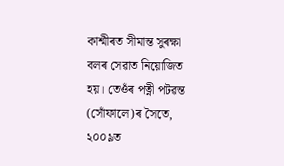কাশ্মীৰত সীমান্ত সুৰক্ষা বলৰ সেৱাত নিয়োজিত হয়। তেওঁৰ পত্নী পটৱন্ত (সোঁফালে)ৰ সৈতে, ২০০৯ত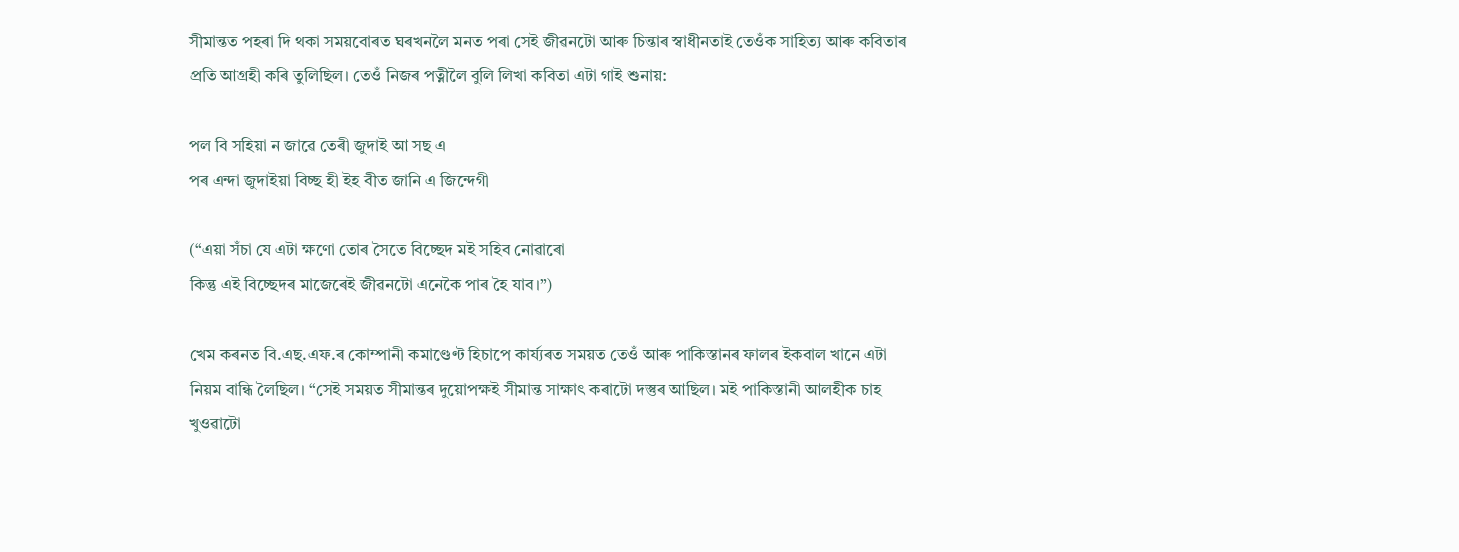সীমান্তত পহৰা দি থকা সময়বোৰত ঘৰখনলৈ মনত পৰা সেই জীৱনটো আৰু চিন্তাৰ স্বাধীনতাই তেওঁক সাহিত্য আৰু কবিতাৰ প্ৰতি আগ্ৰহী কৰি তুলিছিল। তেওঁ নিজৰ পত্নীলৈ বুলি লিখা কবিতা এটা গাই শুনায়:

পল বি সহিয়া ন জাৱে তেৰী জুদাই আ সছ এ
পৰ এন্দা জুদাইয়া বিচ্ছ হী ইহ বীত জানি এ জিন্দেগী

(“এয়া সঁচা যে এটা ক্ষণো তোৰ সৈতে বিচ্ছেদ মই সহিব নোৱাৰো
কিন্তু এই বিচ্ছেদৰ মাজেৰেই জীৱনটো এনেকৈ পাৰ হৈ যাব।”)

খেম কৰনত বি.এছ.এফ.ৰ কোম্পানী কমাণ্ডেণ্ট হিচাপে কাৰ্য্যৰত সময়ত তেওঁ আৰু পাকিস্তানৰ ফালৰ ইকবাল খানে এটা নিয়ম বান্ধি লৈছিল। “সেই সময়ত সীমান্তৰ দুয়োপক্ষই সীমান্ত সাক্ষাৎ কৰাটো দস্তুৰ আছিল। মই পাকিস্তানী আলহীক চাহ খুওৱাটো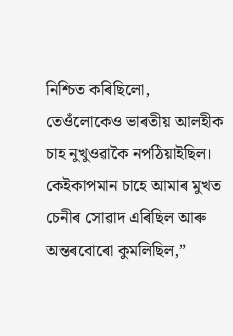নিশ্চিত কৰিছিলো, তেওঁলোকেও ভাৰতীয় আলহীক চাহ নুখুওৱাকৈ নপঠিয়াইছিল। কেইকাপমান চাহে আমাৰ মুখত চেনীৰ সোৱাদ এৰিছিল আৰু অন্তৰবোৰো কুমলিছিল,”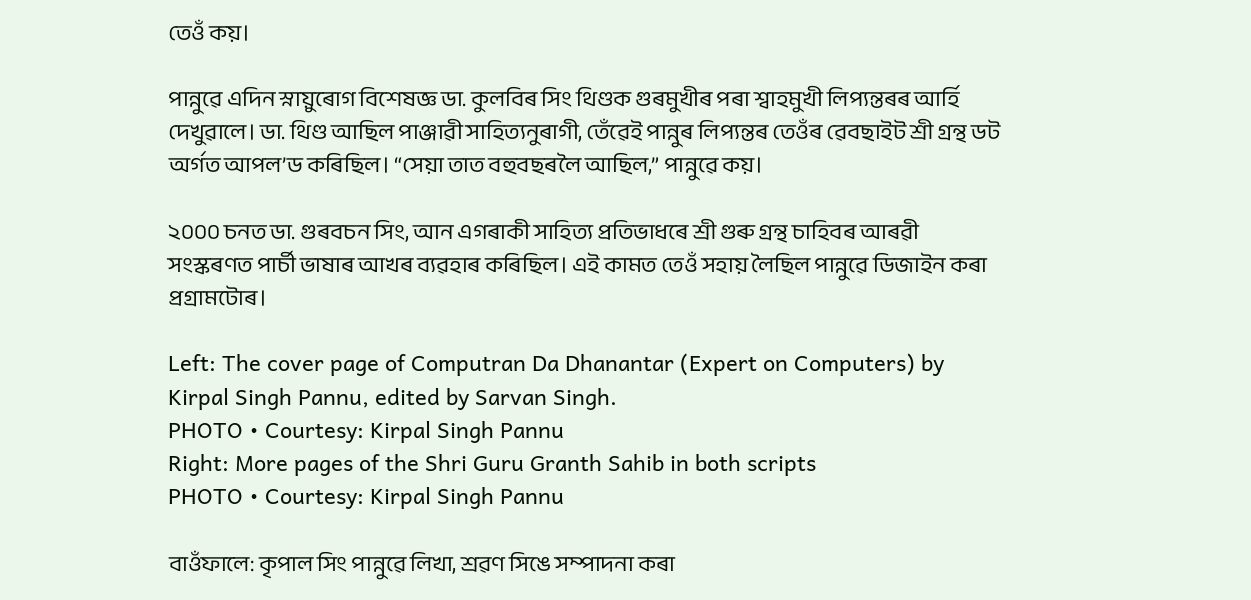তেওঁ কয়।

পান্নুৱে এদিন স্নায়ুৰোগ বিশেষজ্ঞ ডা. কুলবিৰ সিং থিণ্ডক গুৰমুখীৰ পৰা শ্বাহমুখী লিপ্যন্তৰৰ আৰ্হি দেখুৱালে। ডা. থিণ্ড আছিল পাঞ্জাৱী সাহিত্যনুৰাগী, তেঁৱেই পান্নুৰ লিপ্যন্তৰ তেওঁৰ ৱেবছাইট শ্ৰী গ্ৰন্থ ডট অৰ্গত আপল’ড কৰিছিল। “সেয়া তাত বহুবছৰলৈ আছিল,” পান্নুৱে কয়।

২০০০ চনত ডা. গুৰবচন সিং, আন এগৰাকী সাহিত্য প্ৰতিভাধৰে শ্ৰী গুৰু গ্ৰন্থ চাহিবৰ আৰৱী সংস্কৰণত পাৰ্চী ভাষাৰ আখৰ ব্যৱহাৰ কৰিছিল। এই কামত তেওঁ সহায় লৈছিল পান্নুৱে ডিজাইন কৰা প্ৰগ্ৰামটোৰ।

Left: The cover page of Computran Da Dhanantar (Expert on Computers) by Kirpal Singh Pannu, edited by Sarvan Singh.
PHOTO • Courtesy: Kirpal Singh Pannu
Right: More pages of the Shri Guru Granth Sahib in both scripts
PHOTO • Courtesy: Kirpal Singh Pannu

বাওঁফালে: কৃপাল সিং পান্নুৱে লিখা, শ্ৰৱণ সিঙে সম্পাদনা কৰা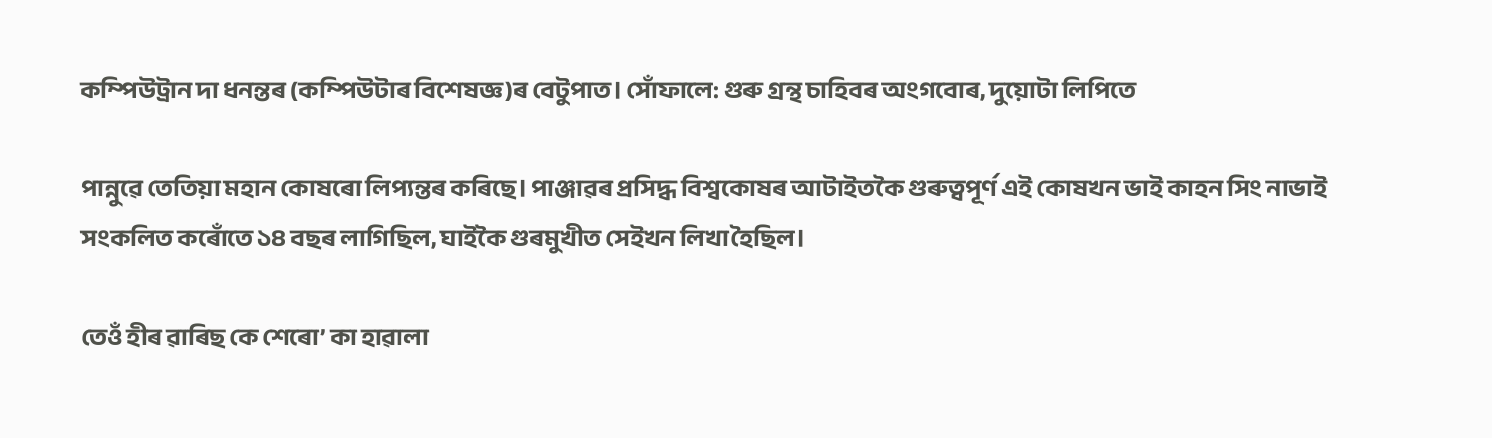কম্পিউট্ৰান দা ধনন্তৰ (কম্পিউটাৰ বিশেষজ্ঞ)ৰ বেটুপাত। সোঁফালে: গুৰু গ্ৰন্থ চাহিবৰ অংগবোৰ, দুয়োটা লিপিতে

পান্নুৱে তেতিয়া মহান কোষৰো লিপ্যন্তৰ কৰিছে। পাঞ্জাৱৰ প্ৰসিদ্ধ বিশ্বকোষৰ আটাইতকৈ গুৰুত্বপূৰ্ণ এই কোষখন ভাই কাহন সিং নাভাই সংকলিত কৰোঁতে ১৪ বছৰ লাগিছিল, ঘাইকৈ গুৰমুখীত সেইখন লিখা হৈছিল।

তেওঁ হীৰ ৱাৰিছ কে শেৰো’ কা হাৱালা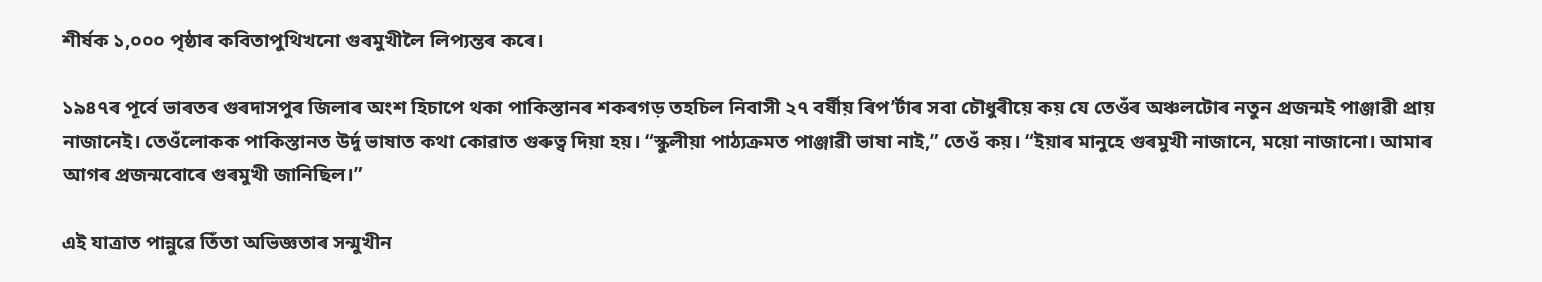শীৰ্ষক ১,০০০ পৃষ্ঠাৰ কবিতাপুথিখনো গুৰমুখীলৈ লিপ্যন্তৰ কৰে।

১৯৪৭ৰ পূৰ্বে ভাৰতৰ গুৰদাসপুৰ জিলাৰ অংশ হিচাপে থকা পাকিস্তানৰ শকৰগড় তহচিল নিবাসী ২৭ বৰ্ষীয় ৰিপ’ৰ্টাৰ সবা চৌধুৰীয়ে কয় যে তেওঁৰ অঞ্চলটোৰ নতুন প্ৰজন্মই পাঞ্জাৱী প্ৰায় নাজানেই। তেওঁলোকক পাকিস্তানত উৰ্দু ভাষাত কথা কোৱাত গুৰুত্ব দিয়া হয়। “স্কুলীয়া পাঠ্যক্ৰমত পাঞ্জাৱী ভাষা নাই,” তেওঁ কয়। “ইয়াৰ মানুহে গুৰমুখী নাজানে, ময়ো নাজানো। আমাৰ আগৰ প্ৰজন্মবোৰে গুৰমুখী জানিছিল।”

এই যাত্ৰাত পান্নুৱে তিঁতা অভিজ্ঞতাৰ সন্মুখীন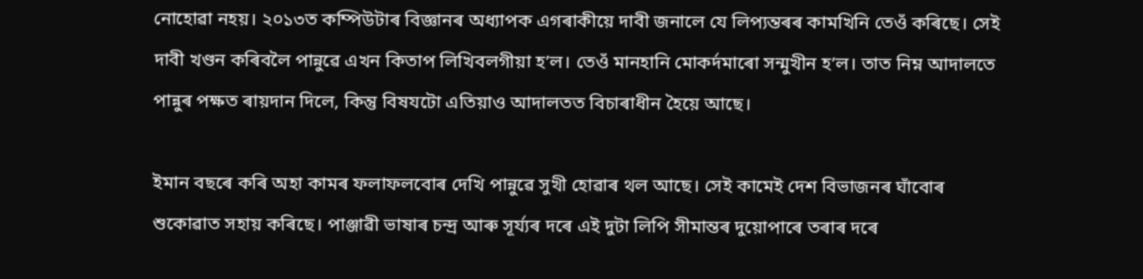নোহোৱা নহয়। ২০১৩ত কম্পিউটাৰ বিজ্ঞানৰ অধ্যাপক এগৰাকীয়ে দাবী জনালে যে লিপ্যন্তৰৰ কামখিনি তেওঁ কৰিছে। সেই দাবী খণ্ডন কৰিবলৈ পান্নুৱে এখন কিতাপ লিখিবলগীয়া হ’ল। তেওঁ মানহানি মোকৰ্দমাৰো সন্মুখীন হ’ল। তাত নিম্ন আদালতে পান্নুৰ পক্ষত ৰায়দান দিলে, কিন্তু বিষযটো এতিয়াও আদালতত বিচাৰাধীন হৈয়ে আছে।

ইমান বছৰে কৰি অহা কামৰ ফলাফলবোৰ দেখি পান্নুৱে সুখী হোৱাৰ থল আছে। সেই কামেই দেশ বিভাজনৰ ঘাঁবোৰ শুকোৱাত সহায় কৰিছে। পাঞ্জাৱী ভাষাৰ চন্দ্ৰ আৰু সূৰ্য্যৰ দৰে এই দুটা লিপি সীমান্তৰ দুয়োপাৰে তৰাৰ দৰে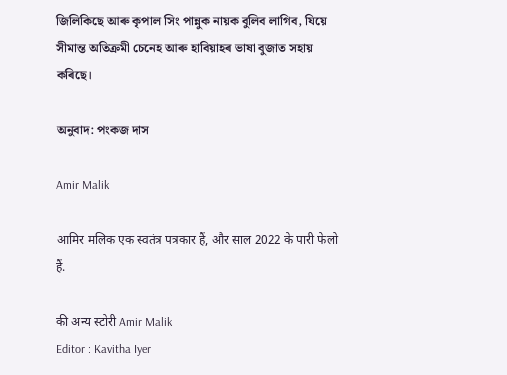জিলিকিছে আৰু কৃপাল সিং পান্নুক নায়ক বুলিব লাগিব, যিয়ে সীমান্ত অতিক্ৰমী চেনেহ আৰু হাবিয়াহৰ ভাষা বুজাত সহায় কৰিছে।

অনুবাদ: পংকজ দাস

Amir Malik

आमिर मलिक एक स्वतंत्र पत्रकार हैं, और साल 2022 के पारी फेलो हैं.

की अन्य स्टोरी Amir Malik
Editor : Kavitha Iyer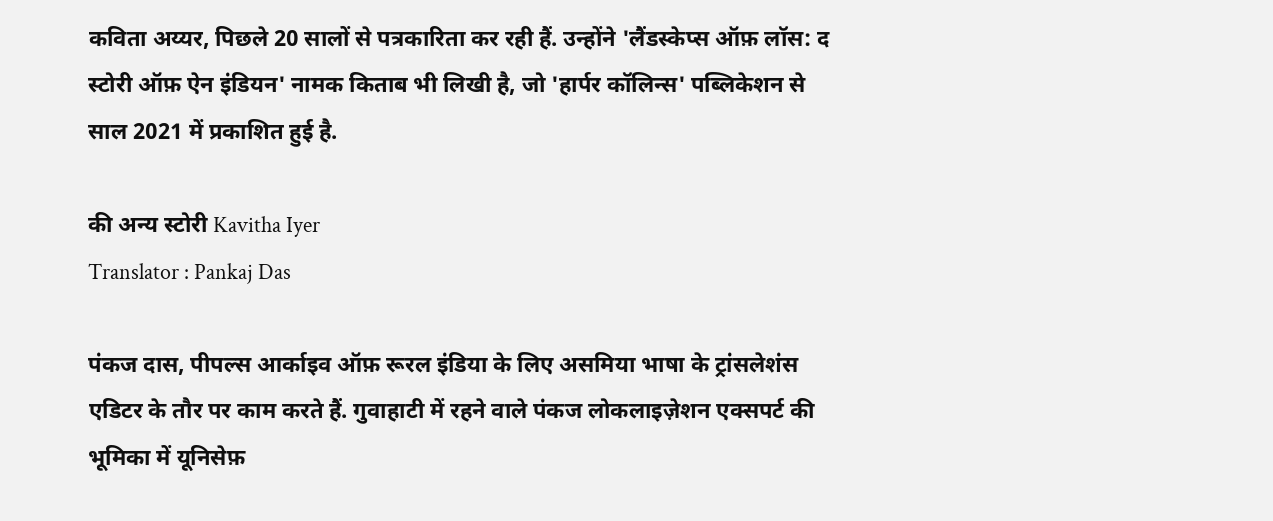कविता अय्यर, पिछले 20 सालों से पत्रकारिता कर रही हैं. उन्होंने 'लैंडस्केप्स ऑफ़ लॉस: द स्टोरी ऑफ़ ऐन इंडियन' नामक किताब भी लिखी है, जो 'हार्पर कॉलिन्स' पब्लिकेशन से साल 2021 में प्रकाशित हुई है.

की अन्य स्टोरी Kavitha Iyer
Translator : Pankaj Das

पंकज दास, पीपल्स आर्काइव ऑफ़ रूरल इंडिया के लिए असमिया भाषा के ट्रांसलेशंस एडिटर के तौर पर काम करते हैं. गुवाहाटी में रहने वाले पंकज लोकलाइज़ेशन एक्सपर्ट की भूमिका में यूनिसेफ़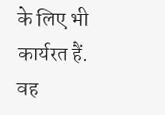के लिए भी कार्यरत हैं. वह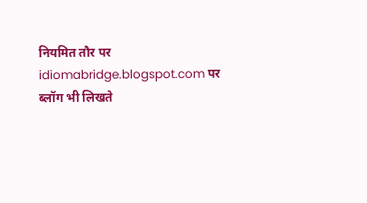नियमित तौर पर idiomabridge.blogspot.com पर ब्लॉग भी लिखते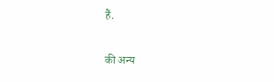हैं.

की अन्य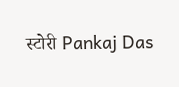स्टोरी Pankaj Das